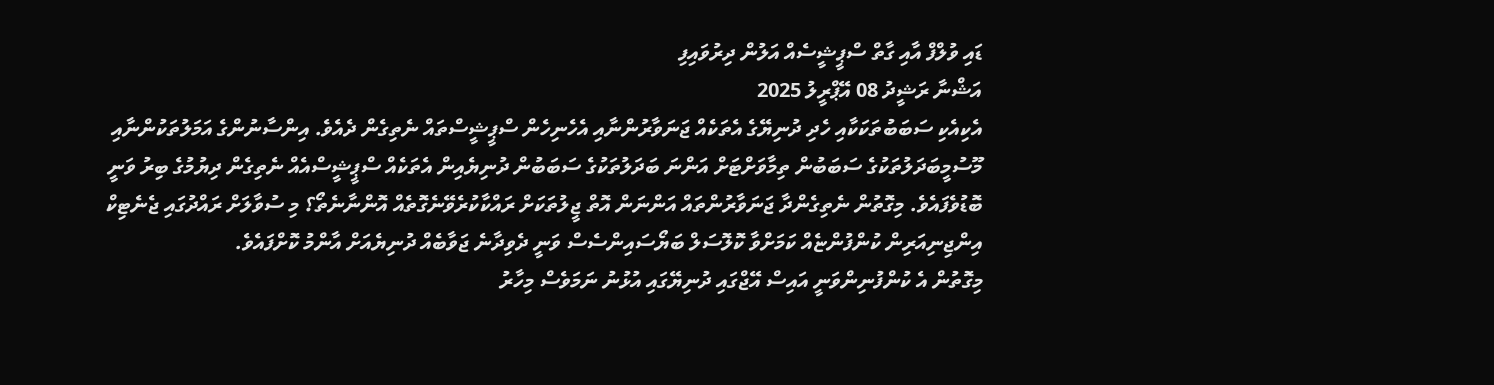ޑައި ވުލްފް އާއި ގާތް ސްޕީޝީސެއް އަލުން ދިރުވައިފި
އަޝްނާ ރަޝީދު 08 އޭޕްރީލު 2025
އެކިއެކި ސަބަބުތަކަކާއި ހެދި ދުނިޔޭގެ އެތަކެއް ޖަނަވާރުންނާއި އެހެނިހެން ސްޕީޝީސްތައް ނެތިގެން ދެއެވެ. އިންސާނުންގެ އަމަލުތަކުންނާއި މޫސުމީބަދަލުތަކުގެ ސަބަބުން ތިމާވަށްޓަށް އަންނަ ބަދަލުތަކުގެ ސަބަބުން ދުނިޔެއިން އެތަކެއް ސްޕީޝީސްއެއް ނެތިގެން ދިޔުމުގެ ބިރު ވަނީ ބޮޑުވެފައެވެ. މިގޮތުން ނެތިގެންދާ ޖަނަވާރުންތައް އަންނަން އޮތް ޖީލުތަކަށް ރައްކާކުރެވޭނެގޮތެއް އޮންނާނެތޯ؟ މި ސުވާލަށް ރައްދުގައި ޖެނެޓިކް އިންޖިނިއަރިން ކުންފުންޏެއް ކަމަށްވާ ކޮލޮސަލް ބަޔޯސައިންސެސް ވަނީ ދެވިދާނެ ޖަވާބެއް ދުނިޔެއަށް އާންމު ކޮށްފައެވެ.
މިގޮތުން އެ ކުންފުނިންވަނީ އައިސް އޭޖްގައި ދުނިޔޭގައި އުޅުނު ނަމަވެސް މިހާރު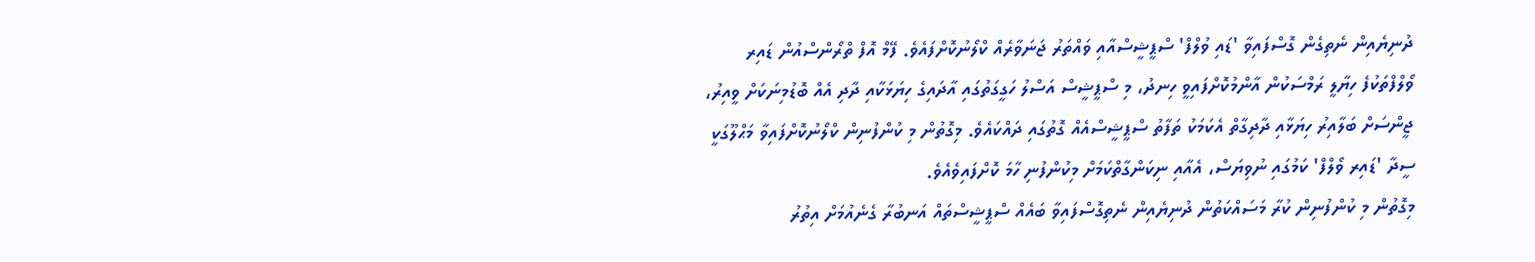ދުނިޔެއިން ނެތިގެން ގޮސްފައިވާ 'ޑައި ވުލްފް' ސްޕީޝީސްއާއި ވައްތަރު ޖަނަވާރެއް ކްލޯނުކޮށްފައެވެ. ފޭމް އޮފް ތްރޯންސްއުން ޑައިރ ވޯލްފްތަކުފެ ހިޔާލީ ރަމްސަކުން އާންމުކޮށްފައިވީ ހިނދު، މި ސްޕީޝީސް އަސްލު ހަގީގަތުގައި އާދައިގެ ހިޔަޅަކާއި ދާދި އެއް ބޮޑުމިނަކަށް ވީއިރު، ޖީންސަށް ބަލާއިރު ހިޔަޅާއި ދާދިގާތް އެކަމަކު ތަފާތު ސްޕީޝީސްއެއް ގޮތުގައި ދައްކައެވެ. މިގޮތުން މި ކުންފުނިން ކްލޯނުކޮށްފައިވާ މަޙްލޫގަކީ ސީދާ 'ޑައިރ ވޯލްފް' ކަމުގައި ނުވިޔަސް، އެއާއި ނިކަންގާތްކަމަށް މިކުންފުނި ހާމަ ކޮށްފައިވެއެވެ.
މިގޮތުން މި ކުންފުނިން ކުރާ މަސައްކަތުން ދުނިޔެއިން ނެތިގޮސްފައިވާ ބައެއް ސްޕީޝީސްތައް އަނބުރާ ގެނެއުމަށް އިތުރު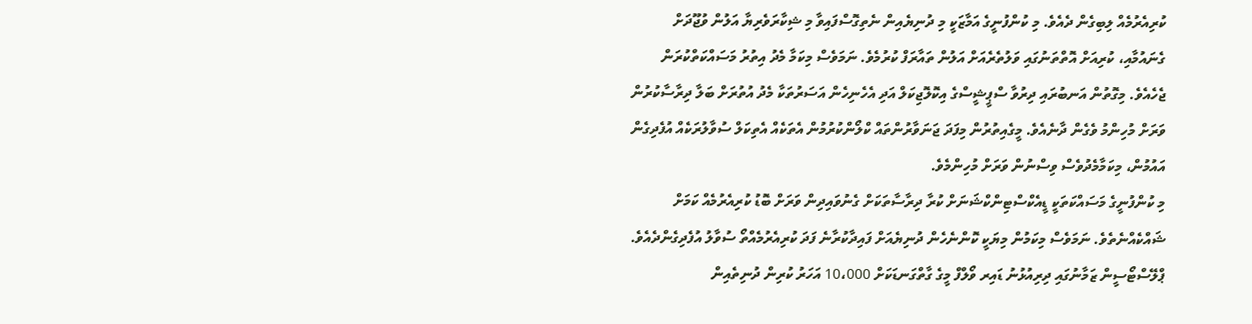ކުރިއެރުމެއް ލިބިގެން ދެއެވެ. މި ކުންފުނީގެ އަމާޒަކީ މި ދުނިޔެއިން ނެތިގޮސްފައިވާ މި ޝިކާރަވެރިޔާ އަލުން ވުޖޫދަށް ގެނައުމާއި، ކުރިއަށް އޮތްތަނުގައި ވަލުތެރެއަށް އަލުން ތައާރަފް ކުރުމެވެ. ނަމަވެސް މިކަމާ މެދު އިތުރު މަސައްކަތްކުރަން ޖެހެއެވެ. މިގޮތުން އަނބުރައި ދިރުވާ ސްޕީޝީސްގެ އިކޮލޮޖިކަލް އަދި އެހެނިހެން އަސަރުތަކާ މެދު އުތުރަށް ބަލާ ދިރާސާކުރުން ވަރަށް މުހިންމު ވެގެން ދާނެއެވެ. މީގެއިތުރުން މިފަދަ ޖަނަވާރުންތައް ކްލޯންކުރުމުން އެތަކެއް އެތިކަލް ސުވާލުރަކެއް އުފެދިގެން އައުމުން، މިކަމާމެދުވެސް ވިސްނުން ވަރަށް މުހިންމެވެ.
މި ކުންފުނީގެ މަސައްކަތަކީ ޑީއެކްސްޓިންކްޝަނަށް ކުރާ ދިރާސާތަކަށް ގެނުވައިދިން ވަރަށް ބޮޑު ކުރިއެރުމެއް ކަމަށް ޝައްކެއްނެތެވެ. ނަމަވެސް މިކަމުން މިޔަކީ ކޮންނެހެން ދުނިޔެއަށް ފައިދާކުރާނެ ފަދަ ކުރިއެރުމެއްތޯ ސުވާލު އުފެދިގެންދެއެވެ. ޕްލޭސްޓޯސީން ޒަމާނުގައި ދިރިއުޅުނު ޑައިރ ވޯލްފް މީގެ ގާތްގަނޑަކަށް 10،000 އަހަރު ކުރިން ދުނިތެއިން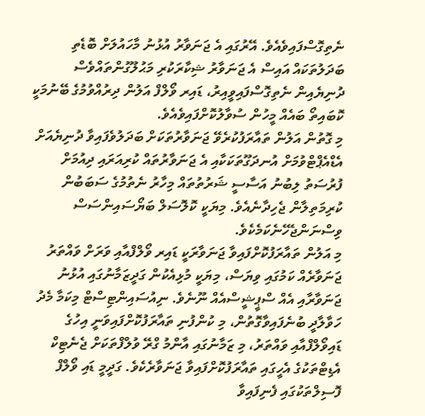ނެތިގޮސްފައިވެއެވެ. އޭރުގައި އެ ޖަނަވާރު އުޅުނު މާހައުލަށް ބޮޑެތި ބަދަލުތަކައް އައިސް އެ ޖަނަވާރު ޝިކާރަކުރި މަޙުލޫގުންތައްވެސް ދުނިޔެއިން ނެތިގޮސްފައިވީއިރު، ޑައިރ ވޯލްފް އަލުން ދިރުއްވުމުގެ ބޭނުމަކީ ކޮބައިތޯ ބައެއް މީހުން ސުވާލުކޮށްފައިވެއެވެ.
މި ގޮތުން އަލުން ތައާރަފުކުރެވޭ ޖަނަވާރުތަކަށް ބަދަލުވެފައިވާ ދުނިޔެއަށް އެޑްއެޕްޓްވުމަށް އުނދަގޫތަކަކާއި އެ ޖަނަވާރުތައް ކުރިއަރައި ދިއުމަށް ފުރުސަތު ލިބުނު އަސާސީ ޝަރުތުތައް މިހާރު ނެތުމުގެ ސަބަބުން ކުރިމަތިލާން ޖެހިދާނެއެވެ. މިޔަކީ ކޮލޮސަލް ބަޔޯސައިންސަސް ވިސްނަންޖެހޭނެކަމެކެވެ.
މި އަލުން ތައާރަފުކޮށްފައިވާ ޖަނަވާރަކީ ޑައިރ ވޯލްފްއާއި ވަރަށް ވައްތަރު ޖަނަވާރެއް ކަމުގައި ވިޔަސް، މިޔަކީ މުޅިއެކުން ގަދީޒަމާނުގައި އުޅުނު ޖަނަވާރާއި އެއް ސްޕީޝީސްއެއް ނޫނެވެ. ނިއުސައިންޓިސްޓް މިކަމާ މެދު ހަވާލާދީ ބުނެފައިވާގޮތުން، މި ކުންފުނި ތައާރަފުކޮށްފައިވަނީ އިހުގެ ޑައިވޯލްފްއާއި ވައްތަރު، މި ޒަމާނުގައި އާންމު ގްރޭ ވުލްފްތަކަށް ޖެނެޓިކް އެޑިޓްތަކުގެ އެހީގައި ތައާރަފުކޮށްފައިވާ ޖަނަވާރެކެވެ. ގަދީމީ ޑައި ވޯލްފް ފޮސިލްތަކުގައި ފެނިފައިވާ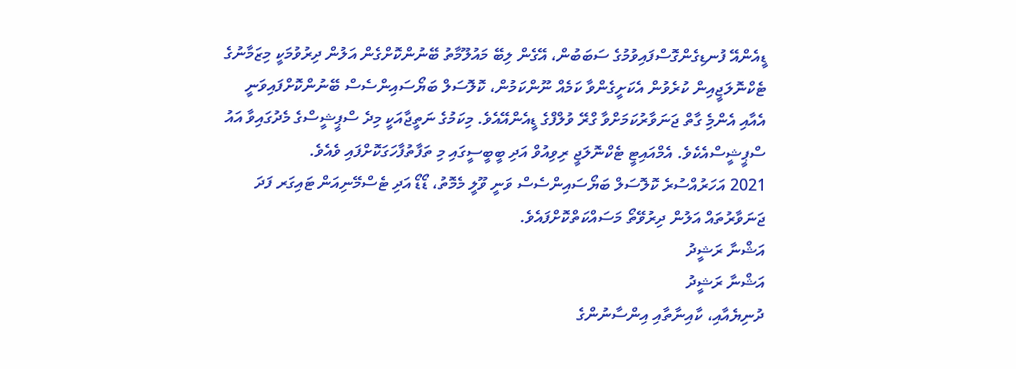ޑީއެންއޭ ފުނޑިގެންގޮސްފައިވުމުގެ ސަބަބުން، އޭގެން ލިބޭ މައުލޫމާތު ބޭނުންކޮށްގެން އަލުން ދިރުވުމަކީ މިޒަމާނުގެ ޓެކްނޮލަޖީއިން ކުރެވުން އެކަށީގެންވާ ކަމެއް ނޫންކަމުން، ކޮލޮސަލް ބަޔޯސައިންސެސް ބޭނުންކޮށްފައިވަނީ އެއާއި އެންމިެ ގާތް ޖަނަވާރުކަމަށްވާ ގްރޭ ވުލްފްގެ ޑީއެންއޭއެވެ. މިކަމުގެ ނަތީޖާއަކީ މިދެ ސްޕީޝީސްގެ މެދުގައިވާ އައު ސްޕީޝީސްއެކެވެ. އެމްއައިޓީ ޓެކްނޮލަޖީ ރިވިއުވް އަދި ބީބީސީގައި މި ތަފާތުފާހަގަކޮށްފައި ވެއެވެ.
2021 އަހަރުއްސުރެ ކޮލޮސަލް ބަޔޯސައިންސެސް ވަނީ ވޫލީ މެމޮތު، ޑޯޑޯ އަދި ޓެސްމޭނިއަން ޓައިގަރ ފަދަ ޖަނަވާރުތައް އަލުން ދިރުވޭތޯ މަސައްކަތްކޮށްފައެވެ.
އަޝްނާ ރަޝީދު
އަޝްނާ ރަޝީދު
ދުނިޔެއާއި، ކާއިނާތާއި އިންސާނުންގެ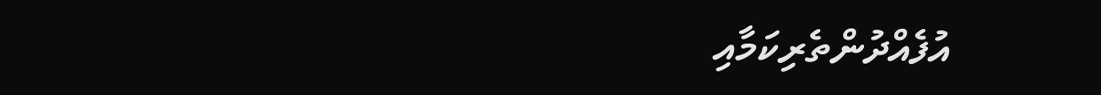އުފެއްދުންތެރިކަމާއި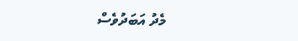މެދު އަބަދުވެސް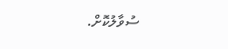ސުވާލުކޮށް.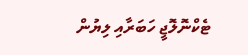ޓެކްނޮލޮޖީ ހަބަރާއި ލިޔުން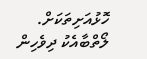ހޮޅުއަށިތަކަށް.
ލޯތްބާއެކު ދިވެހިން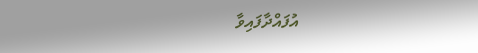އުފައްދާފައިވާ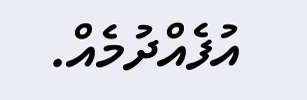އުފެއްދުމެއް.